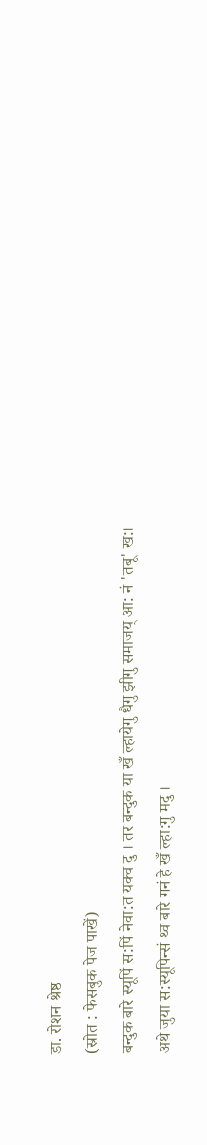डा. रोशन श्रेष्ठ
(स्रोत : फेसबुक पेज पाखें)
बन्दुक बारे स्यूपिं स:पिं नेवा:त यक्व दु । तर बन्दुक या खँ ल्हायेगु धैगु झीगु समाजय् आ: नं 'तबू' ख:। अथे जुया स:स्यूपिन्सं थ्व बारे गनं हे खँ ल्हा:गु मदु ।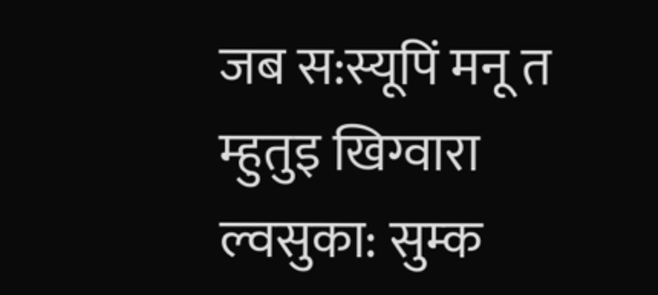जब स:स्यूपिं मनू त म्हुतुइ खिग्वारा ल्वसुका: सुम्क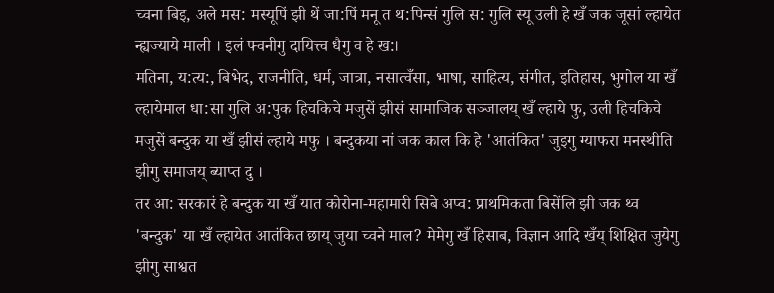च्वना बिइ, अले मस: मस्यूपिं झी थें जा:पिं मनू त थ:पिन्सं गुलि स: गुलि स्यू उली हे खँ जक जूसां ल्हायेत न्ह्यज्याये माली । इलं फ्वनीगु दायित्त्व धैगु व हे ख:।
मतिना, य:त्य:, बिभेद, राजनीति, धर्म, जात्रा, नसात्वँसा, भाषा, साहित्य, संगीत, इतिहास, भुगोल या खँ ल्हायेमाल धा:सा गुलि अ:पुक हिचकिचे मजुसें झीसं सामाजिक सञ्जालय् खँ ल्हाये फु, उली हिचकिचे मजुसें बन्दुक या खँ झीसं ल्हाये मफु । बन्दुकया नां जक काल कि हे 'आतंकित' जुइगु ग्याफरा मनस्थीति झीगु समाजय् ब्याप्त दु ।
तर आ: सरकारं हे बन्दुक या खँ यात कोरोना-महामारी सिबे अप्व: प्राथमिकता बिसेंलि झी जक थ्व 'बन्दुक' या खँ ल्हायेत आतंकित छाय् जुया च्वने माल? मेमेगु खँ हिसाब, विज्ञान आदि खँय् शिक्षित जुयेगु झीगु साश्वत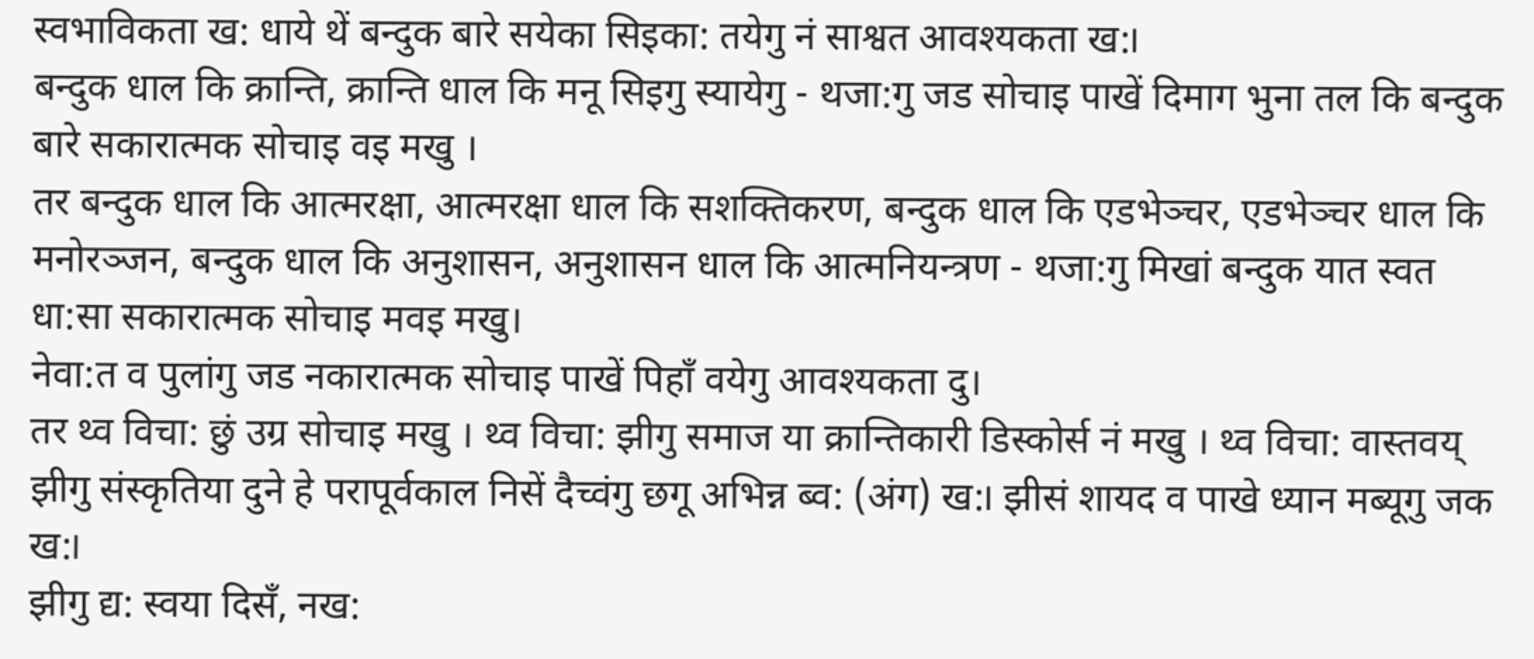स्वभाविकता ख: धाये थें बन्दुक बारे सयेका सिइका: तयेगु नं साश्वत आवश्यकता ख:।
बन्दुक धाल कि क्रान्ति, क्रान्ति धाल कि मनू सिइगु स्यायेगु - थजा:गु जड सोचाइ पाखें दिमाग भुना तल कि बन्दुक बारे सकारात्मक सोचाइ वइ मखु ।
तर बन्दुक धाल कि आत्मरक्षा, आत्मरक्षा धाल कि सशक्तिकरण, बन्दुक धाल कि एडभेञ्चर, एडभेञ्चर धाल कि मनोरञ्जन, बन्दुक धाल कि अनुशासन, अनुशासन धाल कि आत्मनियन्त्रण - थजा:गु मिखां बन्दुक यात स्वत धा:सा सकारात्मक सोचाइ मवइ मखु।
नेवा:त व पुलांगु जड नकारात्मक सोचाइ पाखें पिहाँ वयेगु आवश्यकता दु।
तर थ्व विचा: छुं उग्र सोचाइ मखु । थ्व विचा: झीगु समाज या क्रान्तिकारी डिस्कोर्स नं मखु । थ्व विचा: वास्तवय् झीगु संस्कृतिया दुने हे परापूर्वकाल निसें दैच्वंगु छगू अभिन्न ब्व: (अंग) ख:। झीसं शायद व पाखे ध्यान मब्यूगु जक ख:।
झीगु द्य: स्वया दिसँ, नख: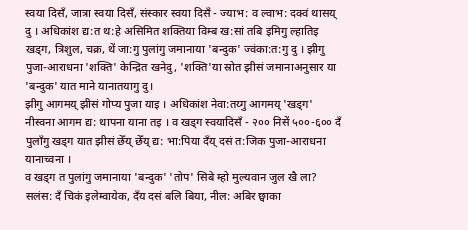स्वया दिसँ, जात्रा स्वया दिसँ, संस्कार स्वया दिसँ - ज्याभ: व ल्वाभ: दक्वं थासय् दु । अधिकांश द्य:त थ:हे असिमित शक्तिया विम्ब ख:सां तबि इमिगु ल्हातिइ खड्ग, त्रिशुल, चक्र, थें जा:गु पुलांगु जमानाया 'बन्दुक' ज्वंका:त:गु दु । झीगु पुजा-आराधना 'शक्ति' केन्द्रित खनेदु, 'शक्ति'या स्रोत झीसं जमानाअनुसार या 'बन्दुक' यात माने यानातयागु दु।
झीगु आगमय् झीसं गोप्य पुजा याइ । अधिकांश नेवा:तय्गु आगमय् 'खड्ग' नीस्वना आगम द्य: थापना याना तइ । व खड्ग स्वयादिसँ - २०० निसें ५००-६०० दँ पुलाँगु खड्ग यात झीसं छेँय् छेँय् द्य: भा:पिया दँय् दसं त:जिक पुजा-आराधना यानाच्वना ।
व खड्ग त पुलांगु जमानाया 'बन्दुक' 'तोप' सिबे म्हो मुल्यवान जुल खै ला? सलंस: दँ चिकं इलेम्वायेक, दँय दसं बलि बिया, नील: अबिर छ्वाका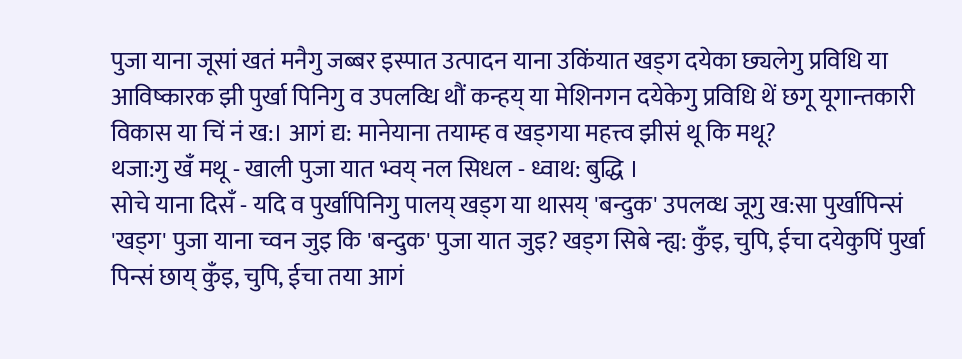पुजा याना जूसां खतं मनैगु जब्बर इस्पात उत्पादन याना उकिंयात खड्ग दयेका छ्यलेगु प्रविधि या आविष्कारक झी पुर्खा पिनिगु व उपलव्धि थौं कन्हय् या मेशिनगन दयेकेगु प्रविधि थें छगू यूगान्तकारी विकास या चिं नं ख:। आगं द्य: मानेयाना तयाम्ह व खड्गया महत्त्व झीसं थू कि मथू?
थजा:गु खँ मथू - खाली पुजा यात भ्वय् नल सिधल - ध्वाथ: बुद्धि ।
सोचे याना दिसँ - यदि व पुर्खापिनिगु पालय् खड्ग या थासय् 'बन्दुक' उपलव्ध जूगु ख:सा पुर्खापिन्सं 'खड्ग' पुजा याना च्वन जुइ कि 'बन्दुक' पुजा यात जुइ? खड्ग सिबे न्ह्य: कुँइ, चुपि, ईचा दयेकुपिं पुर्खा पिन्सं छाय् कुँइ, चुपि, ईचा तया आगं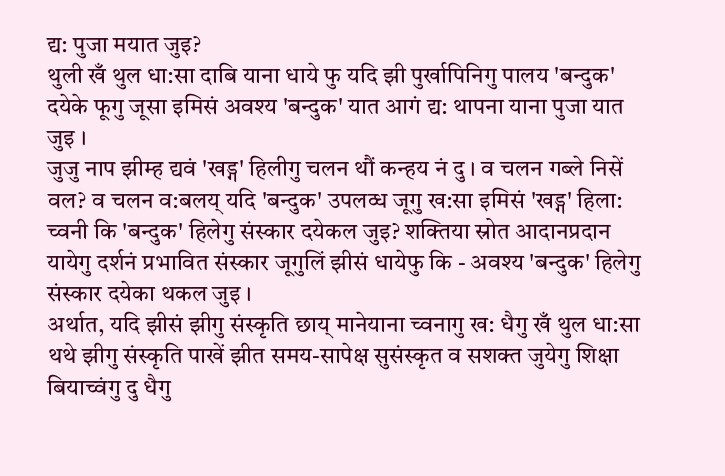द्य: पुजा मयात जुइ?
थुली खँ थुल धा:सा दाबि याना धाये फु यदि झी पुर्खापिनिगु पालय 'बन्दुक' दयेके फूगु जूसा इमिसं अवश्य 'बन्दुक' यात आगं द्य: थापना याना पुजा यात जुइ ।
जुजु नाप झीम्ह द्यवं 'खड्ग' हिलीगु चलन थौं कन्हय नं दु । व चलन गब्ले निसें वल? व चलन व:बलय् यदि 'बन्दुक' उपलव्ध जूगु ख:सा इमिसं 'खड्ग' हिला: च्वनी कि 'बन्दुक' हिलेगु संस्कार दयेकल जुइ? शक्तिया स्रोत आदानप्रदान यायेगु दर्शनं प्रभावित संस्कार जूगुलिं झीसं धायेफु कि - अवश्य 'बन्दुक' हिलेगु संस्कार दयेका थकल जुइ ।
अर्थात, यदि झीसं झीगु संस्कृति छाय् मानेयाना च्वनागु ख: धैगु खँ थुल धा:सा थथे झीगु संस्कृति पाखें झीत समय-सापेक्ष सुसंस्कृत व सशक्त जुयेगु शिक्षा बियाच्वंगु दु धैगु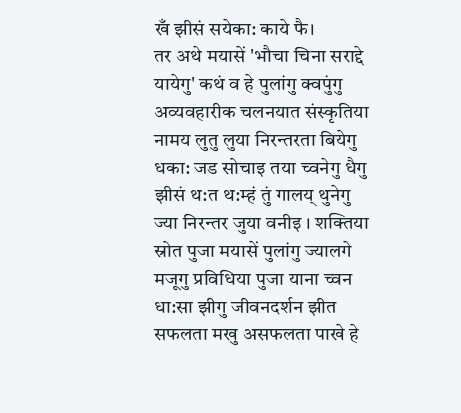खँ झीसं सयेका: काये फै।
तर अथे मयासें 'भौचा चिना सराद्दे यायेगु' कथं व हे पुलांगु क्वपुंगु अव्यवहारीक चलनयात संस्कृतिया नामय लुतु लुया निरन्तरता बियेगु धका: जड सोचाइ तया च्वनेगु धैगु झीसं थ:त थ:म्हं तुं गालय् थुनेगु ज्या निरन्तर जुया वनीइ । शक्तिया स्रोत पुजा मयासें पुलांगु ज्यालगे मजूगु प्रविधिया पुजा याना च्वन धा:सा झीगु जीवनदर्शन झीत सफलता मखु असफलता पाखे हे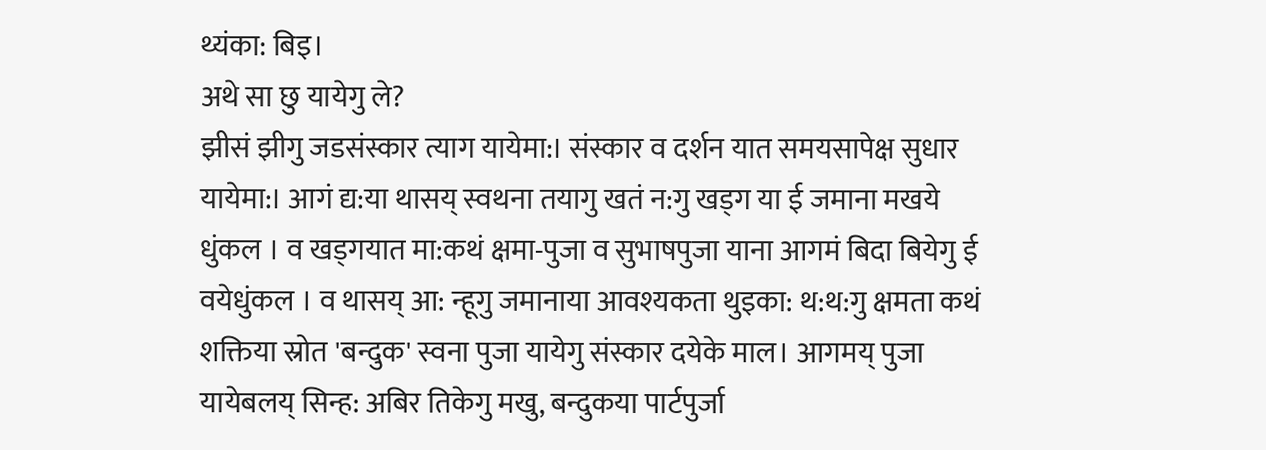थ्यंका: बिइ।
अथे सा छु यायेगु ले?
झीसं झीगु जडसंस्कार त्याग यायेमा:। संस्कार व दर्शन यात समयसापेक्ष सुधार यायेमा:। आगं द्य:या थासय् स्वथना तयागु खतं न:गु खड्ग या ई जमाना मखये धुंकल । व खड्गयात मा:कथं क्षमा-पुजा व सुभाषपुजा याना आगमं बिदा बियेगु ई वयेधुंकल । व थासय् आ: न्हूगु जमानाया आवश्यकता थुइका: थ:थ:गु क्षमता कथं शक्तिया स्रोत 'बन्दुक' स्वना पुजा यायेगु संस्कार दयेके माल। आगमय् पुजा यायेबलय् सिन्ह: अबिर तिकेगु मखु, बन्दुकया पार्टपुर्जा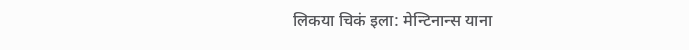लिकया चिकं इला: मेन्टिनान्स याना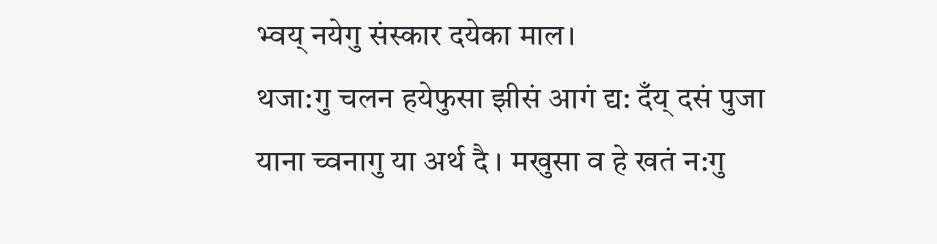भ्वय् नयेगु संस्कार दयेका माल।
थजा:गु चलन हयेफुसा झीसं आगं द्य: दँय् दसं पुजा याना च्वनागु या अर्थ दै । मखुसा व हे खतं न:गु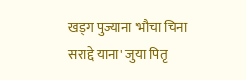खड्ग पुज्याना 'भौचा चिना सराद्दे याना' जुया पितृ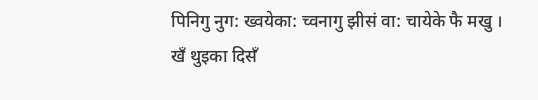पिनिगु नुग: ख्वयेका: च्वनागु झीसं वा: चायेके फै मखु ।
खँ थुइका दिसँ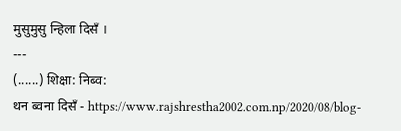मुसुमुसु न्हिला दिसँ ।
---
(......) शिक्षा: निब्व:
थन ब्वना दिसँ - https://www.rajshrestha2002.com.np/2020/08/blog-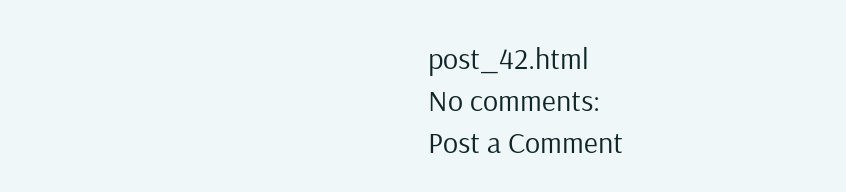post_42.html
No comments:
Post a Comment